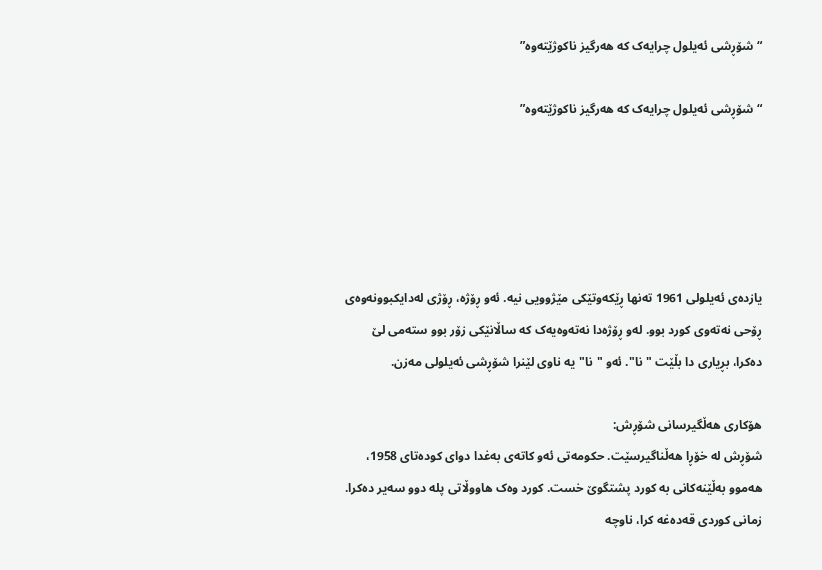“شۆڕشی ئەیلول چرایەک کە هەرگیز ناکوژێتەوە”

“شۆڕشی ئەیلول چرایەک کە هەرگیز ناکوژێتەوە”





یازدەی ئەیلولی 1961 تەنها ڕێکەوتێکی مێژوویی نیە. ئەو ڕۆژە، ڕۆژی لەدایکبوونەوەی ڕۆحی نەتەوی کورد بوو. لەو ڕۆژەدا نەتەوەیەک کە ساڵانێکی زۆر بوو ستەمی لێ دەکرا، بڕیاری دا بڵێت "نا". ئەو "نا"یە ناوی لێنرا شۆڕشی ئەیلولی مەزن.

هۆکاری هەڵگیرسانی شۆڕش:
شۆڕش لە خۆڕا هەڵناگیرسێت. حکومەتی ئەو کاتەی بەغدا دوای کودەتای 1958، هەموو بەڵێنەکانی بە کورد پشتگوێ خست. کورد وەک هاووڵاتی پلە دوو سەیر دەکرا. زمانی کوردی قەدەغە کرا، ناوچە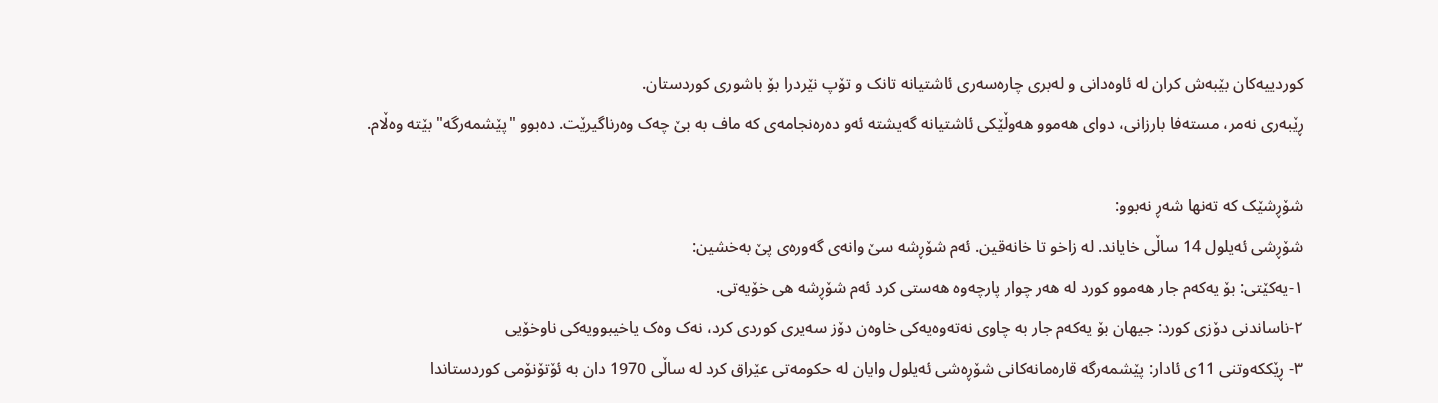کوردییەکان بێبەش کران لە ئاوەدانی و لەبری چارەسەری ئاشتیانە تانک و تۆپ نێردرا بۆ باشوری کوردستان.
ڕێبەری نەمر، مستەفا بارزانی، دوای هەموو هەوڵێکی ئاشتیانە گەیشتە ئەو دەرەنجامەی کە ماف بە بێ چەک وەرناگیرێت. دەبوو "پێشمەرگە" بێتە وەڵام.

شۆڕشێک کە تەنها شەڕ نەبوو:
شۆڕشی ئەیلول 14 ساڵی خایاند. لە زاخو تا خانەقین. ئەم شۆڕشە سێ وانەی گەورەی پێ بەخشین:
١-یەکێتی: بۆ یەکەم جار هەموو کورد لە هەر چوار پارچەوە هەستی کرد ئەم شۆڕشە هی خۆیەتی.
٢-ناساندنی دۆزی کورد: جیهان بۆ یەکەم جار بە چاوی نەتەوەیەکی خاوەن دۆز سەیری کوردی کرد، نەک وەک یاخیبوویەکی ناوخۆیی
٣- ڕێککەوتنی 11ی ئادار: پێشمەرگە قارەمانەکانی شۆڕەشی ئەیلول وایان لە حکومەتی عێراق کرد لە ساڵی 1970 دان بە ئۆتۆنۆمی کوردستاندا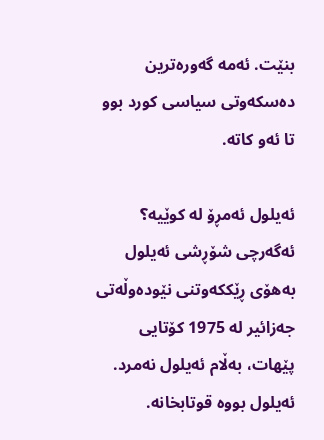بنێت. ئەمە گەورەترین دەسکەوتی سیاسی کورد بوو تا ئەو کاتە.

ئەیلول ئەمڕۆ لە کوێیە؟
ئەگەرچی شۆڕشی ئەیلول بەهۆی ڕێککەوتنی نێودەوڵەتی جەزائیر لە 1975 کۆتایی پێهات، بەڵام ئەیلول نەمرد. ئەیلول بووە قوتابخانە.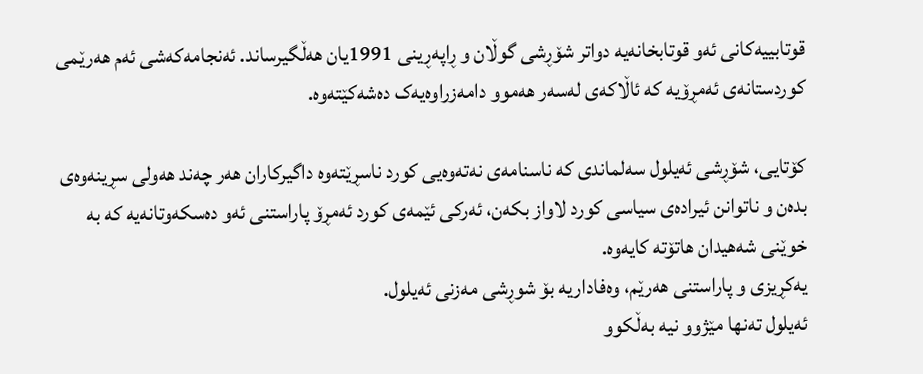قوتابییەکانی ئەو قوتابخانەیە دواتر شۆڕشی گوڵان و ڕاپەڕینی 1991یان هەڵگیرساند. ئەنجامەکەشی ئەم هەرێمی کوردستانەی ئەمڕۆیە کە ئاڵاکەی لەسەر هەموو دامەزراوەیەک دەشەکێتەوە.

کۆتایی، شۆڕشی ئەیلول سەلماندی کە ناسنامەی نەتەوەیی کورد ناسڕێتەوە داگیرکاران هەر چەند هەولی سڕینەوەی بدەن و ناتوانن ئیرادەی سیاسی کورد لاواز بکەن، ئەرکی ئێمەی کورد ئەمڕۆ پاراستنی ئەو دەسکەوتانەیە کە بە خوێنی شەهیدان هاتۆتە کایەوە.
یەکڕیزی و پاراستنی هەرێم، وەفاداریە بۆ شوڕشی مەزنی ئەیلول.
ئەیلول تەنها مێژوو نیە بەڵکوو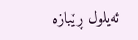ئەیلول ڕێبازە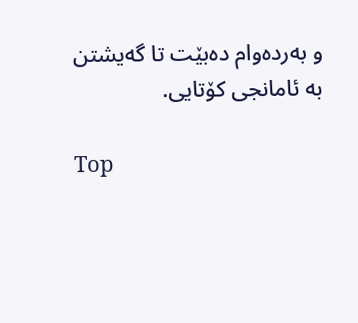و بەردەوام دەبێت تا گەیشتن بە ئامانجی کۆتایی.

Top